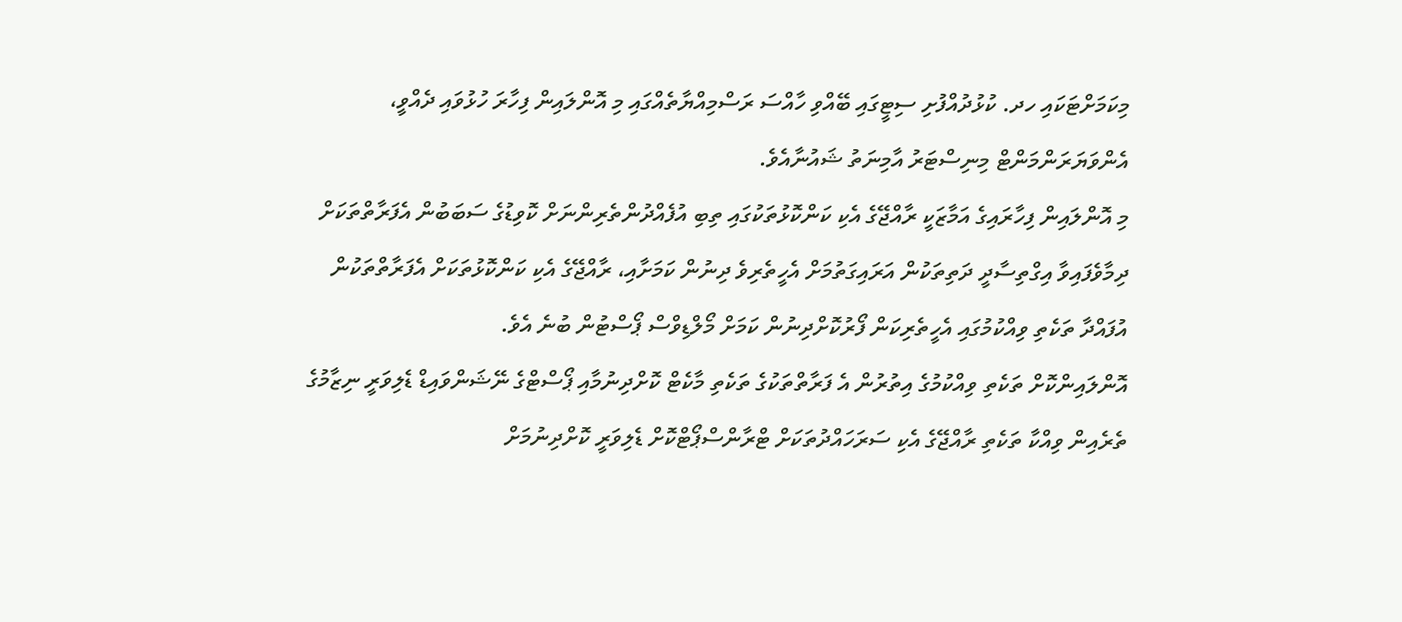މިކަމަށްޓަކައި ހދ. ކުޅުދުއްފުށި ސިޓީގައި ބޭއްވި ހާއްސަ ރަސްމިއްޔާތެއްގައި މި އޮންލައިން ފިހާރަ ހުޅުވައި ދެއްވީ، އެންވަޔަރަންމަންޓް މިނިސްޓަރު އާމިނަތު ޝައުނާއެވެ.
މި އޮންލައިން ފިހާރައިގެ އަމާޒަކީ ރާއްޖޭގެ އެކި ކަންކޮޅުތަކުގައި ތިބި އުފެއްދުންތެރިންނަށް ކޮވިޑުގެ ސަބަބުން އެފަރާތްތަކަށް ދިމާވެފައިވާ އިގްތިސާދީ ދަތިތަކުން އަރައިގަތުމަށް އެހީތެރިވެ ދިނުން ކަމަށާއި، ރާއްޖޭގެ އެކި ކަންކޮޅުތަކަށް އެފަރާތްތަކުން އުފައްދާ ތަކެތި ވިއްކުމުގައި އެހީތެރިކަން ފޯރުކޮށްދިނުން ކަމަށް މޯލްޑިވްސް ޕޯސްޓުން ބުނެ އެވެ.
އޮންލައިންކޮށް ތަކެތި ވިއްކުމުގެ އިތުރުން އެ ފަރާތްތަކުގެ ތަކެތި މާކެޓް ކޮށްދިނުމާއި ޕޯސްޓްގެ ނޭޝަންވައިޑް ޑެލިވަރީ ނިޒާމުގެ ތެރެއިން ވިއްކާ ތަކެތި ރާއްޖޭގެ އެކި ސަރަހައްދުތަކަށް ޓްރާންސްޕޯޓްކޮށް ޑެލިވަރީ ކޮށްދިނުމަށް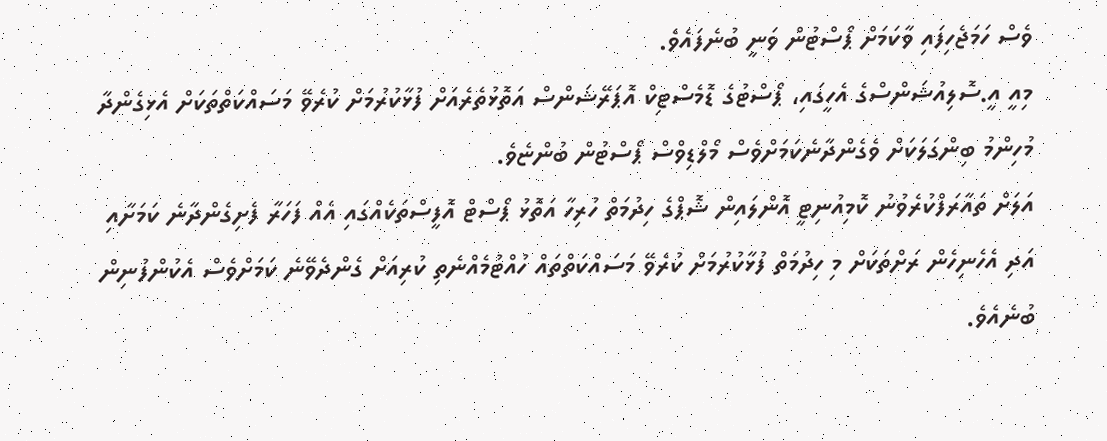ވެސް ހަމަޖެހިފައި ވާކަމަށް ޕޯސްޓުން ވަނީ ބުނެފައެވެ.
މިއީ އީ.ސޮލިއުޝަންސްގެ އެހީގައި، ޕޯސްޓުގެ ޑޮމެސްޓިކް އޮޕަރޭޝަންސް އަތޮޅުތެރެއަށް ފުޅާކުރުމަށް ކުރެވޭ މަސައްކަތްތަކަށް އެޅިގެންދާ މުހިންމު ބިންގަލަކަށް ވެގެންދާނެކަމަށްވެސް މޯލްޑިވްސް ޕޯސްޓުން ބުންޏެވެ.
އަލަށް ތައާރަފްކުރެވުނު ކޮމިއުނިޓީ އޮންލައިން ޝޮޕްގެ ހިދުމަތް ހުރިހާ އަތޮޅު ޕޯސްޓް އޮފީސްތަކެއްގައި އެއް ފަހަރާ ފެށިގެންދާނެ ކަމަށާއި އަދި އެހެނިހެން ރަށްތަކަށް މި ހިދުމަތް ފުޅާކުރުމަށް ކުރެވޭ މަސައްކަތްތައް ހުއްޓުމެއްނެތި ކުރިއަށް ގެންދެވޭނެ ކަމަށްވެސް އެކުންފުނިން ބުނެއެވެ.